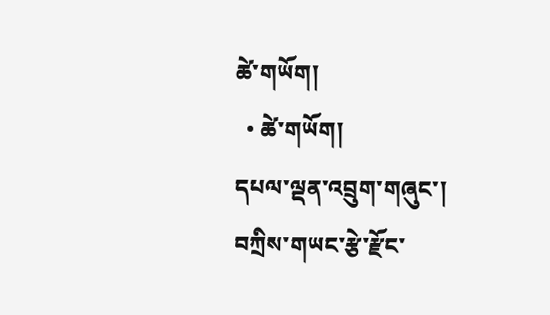ཚེ་གཡོག།
  • ཚེ་གཡོག།
དཔལ་ལྡན་འབྲུག་གཞུང་།
བཀྲིས་གཡང་རྩེ་རྫོང་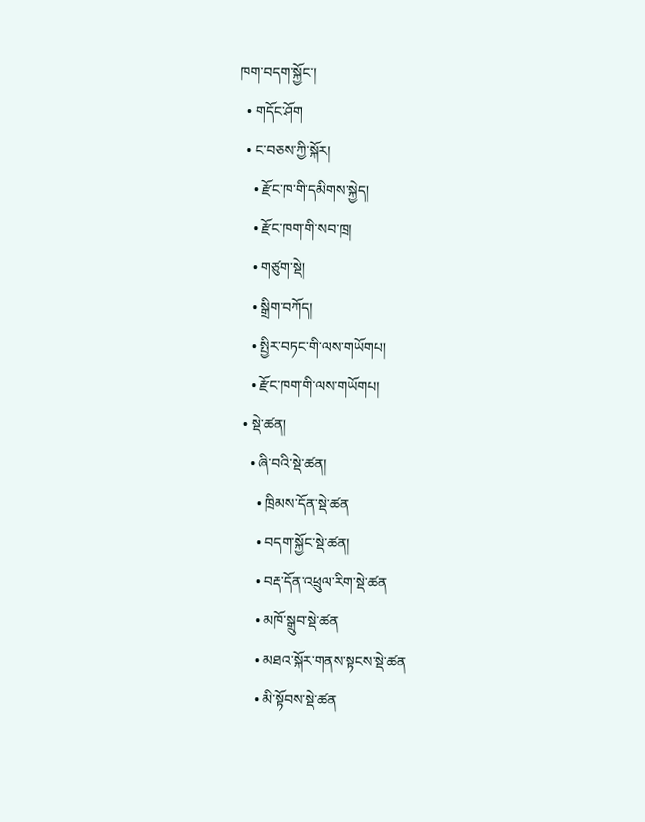ཁག་བདག་སྐྱོང་།
  • གདོང་ཤོག
  • ང་བཅས་ཀྱི་སྐོར།
    • རྫོང་ཁ་གི་དམིགས་སྐྱེད།
    • རྫོང་ཁག་གི་སབ་ཁྲ།
    • གཙུག་སྡེ།
    • སྒྲིག་བཀོད།
    • སྤྱིར་བཏང་གི་ལས་གཡོགཔ།
    • རྫོང་ཁག་གི་ལས་གཡོགཔ།
  • སྡེ་ཚན།
    • ཞི་བའི་སྡེ་ཚན།
      • ཁྲིམས་དོན་སྡེ་ཚན
      • བདག་སྐྱོང་སྡེ་ཚན།
      • བརྡ་དོན་འཕྲུལ་རིག་སྡེ་ཚན
      • མཁོ་སྒྲུབ་སྡེ་ཚན
      • མཐའ་སྐོར་གནས་སྟངས་སྡེ་ཚན
      • མི་སྟོབས་སྡེ་ཚན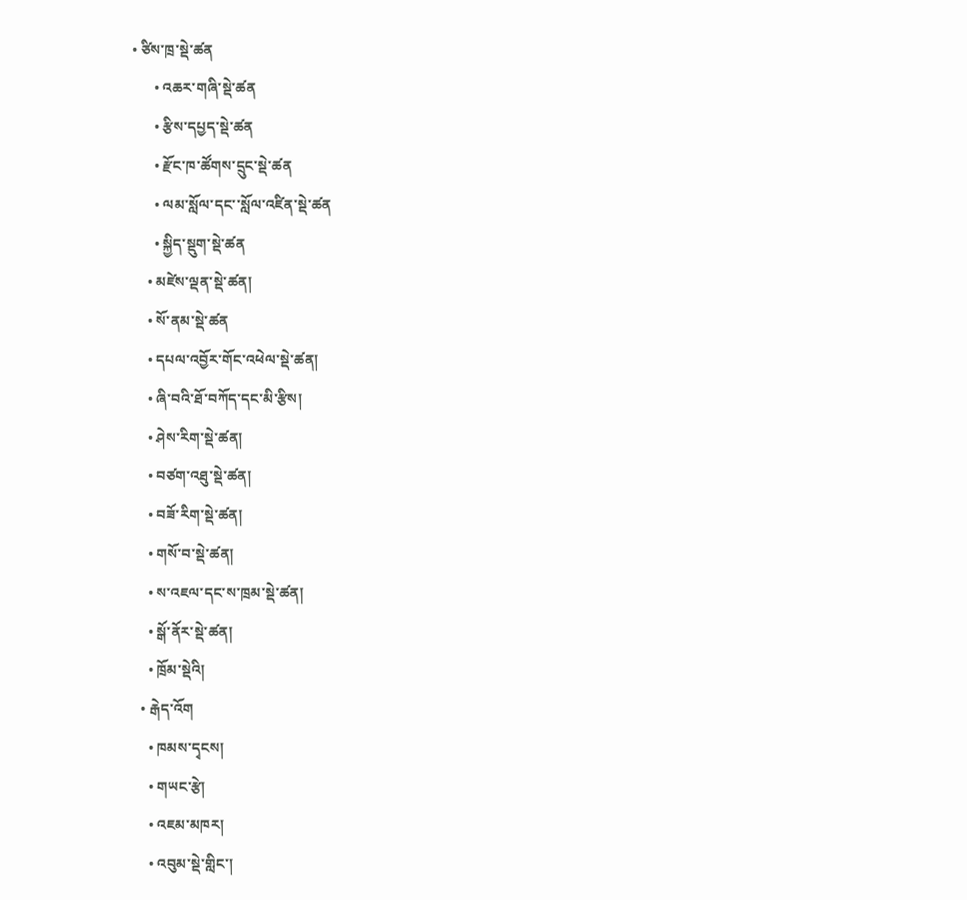• ཙིས་ཁྲ་སྡེ་ཚན
      • འཆར་གཞི་སྡེ་ཚན
      • རྩིས་དཔྱད་སྡེ་ཚན
      • རྫོང་ཁ་ཚོགས་དྲུང་སྡེ་ཚན
      • ལམ་སློལ་དང་་སློལ་འཛིན་སྡེ་ཚན
      • སྐྱིད་སྡུག་སྡེ་ཚན
    • མཛེས་ལྡན་སྡེ་ཚན།
    • སོ་ནམ་སྡེ་ཚན
    • དཔལ་འབྱོར་གོང་འཕེལ་སྡེ་ཚན།
    • ཞི་བའི་ཐོ་བཀོད་དང་མི་རྩིས།
    • ཤེས་རིག་སྡེ་ཚན།
    • བཙག་འཐུ་སྡེ་ཚན།
    • བཟོ་རིག་སྡེ་ཚན།
    • གསོ་བ་སྡེ་ཚན།
    • ས་འཇལ་དང་ས་ཁྲམ་སྡེ་ཚན།
    • སྒོ་ནོར་སྡེ་ཚན།
    • ཁྲོམ་སྡེའི།
  • རྒེད་འོག
    • ཁམས་དྭངས།
    • གཡང་རྩེ།
    • འཇམ་མཁར།
    • འབུམ་སྡེ་གླིང་།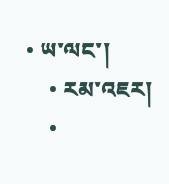• ཡ་ལང་།
    • རམ་འཇར།
    •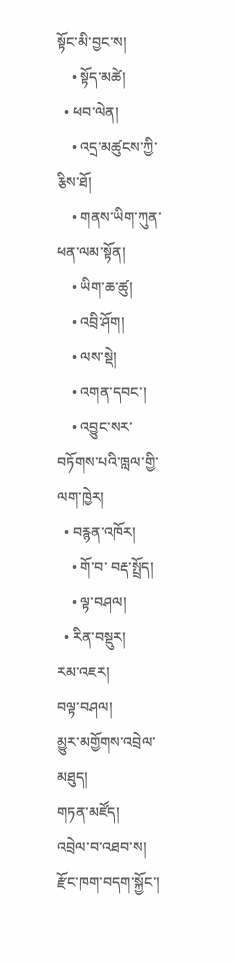སྟོང་མི་བྱང་ས།
    • སྟོད་མཚེ།
  • ཕབ་ལེན།
    • འདྲ་མཚུངས་ཀྱི་རྕིས་ཐོ།
    • གནས་ཡིག་ཀུན་ཕན་ལམ་སྟོན།
    • ཡིག་ཆ་ཚུ།
    • འབྲི་ཤོག།
    • ལས་སྡེ།
    • འགན་དབང་།
    • འབྱུང་སར་བཏོགས་པའི་ཁླལ་གྱི་ལག་ཁྱེར།
  • བརྙན་འཁོར།
    • གོ་བ་ བརྡ་སྤྲོད།
    • ལྟ་བཤལ།
  • རིན་བསྡུར།
རམ་འཇར།
བལྟ་བཤལ།
མྱུར་མགྱོགས་འབྲེལ་མཐུད།
གཏན་མཛོད།
འབྲེལ་བ་འཐབ་ས།
རྫོང་ཁག་བདག་སྐྱོང་།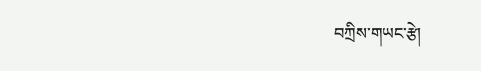བཀྲིས་གཡང་རྩེ།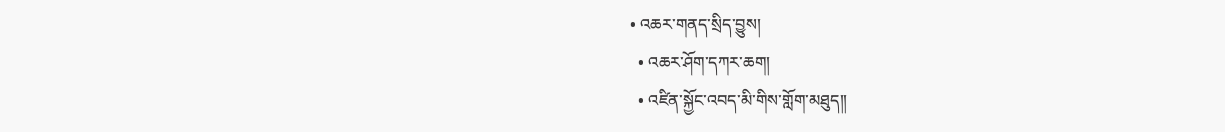• འཆར་གནད་སྲིད་བྱུས།
  • འཆར་ཤོག་དཀར་ཆག།
  • འཛིན་སྐྱོང་འབད་མི་གིས་གློག་མཐུད།།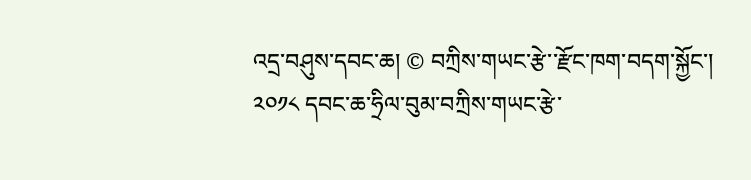འདྲ་བཤུས་དབང་ཆ། © བཀྲིས་གཡང་རྩེ་་རྫོང་ཁག་བདག་སྐྱོང་། ༢༠༡༨ དབང་ཆ་ཧྲིལ་བུམ་བཀྲིས་གཡང་རྩེ་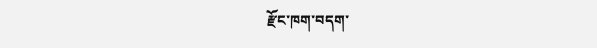རྫོང་ཁག་བདག་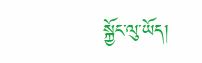སྐྱོང་ལུ་ཡོད།